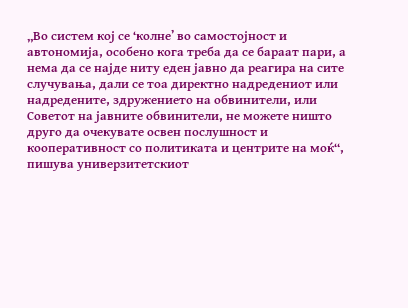„Во систем кој се ‘колне’ во самостојност и автономија, особено кога треба да се бараат пари, а нема да се најде ниту еден јавно да реагира на сите случувања, дали се тоа директно надредениот или надредените, здружението на обвинители, или Советот на јавните обвинители, не можете ништо друго да очекувате освен послушност и кооперативност со политиката и центрите на моќ“, пишува универзитетскиот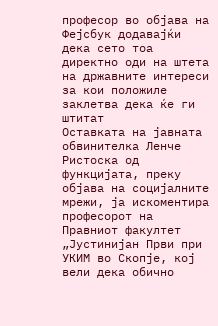професор во објава на Фејсбук додавајќи дека сето тоа директно оди на штета на државните интереси за кои положиле заклетва дека ќе ги штитат
Оставката на јавната обвинителка Ленче Ристоска од функцијата, преку објава на социјалните мрежи, ја искоментира професорот на Правниот факултет „Јустинијан Први при УКИМ во Скопје, кој вели дека обично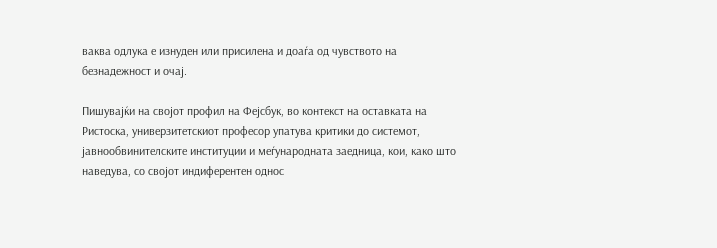ваква одлука е изнуден или присилена и доаѓа од чувството на безнадежност и очај.

Пишувајќи на својот профил на Фејсбук, во контекст на оставката на Ристоска, универзитетскиот професор упатува критики до системот, јавнообвинителските институции и меѓународната заедница, кои, како што наведува, со својот индиферентен однос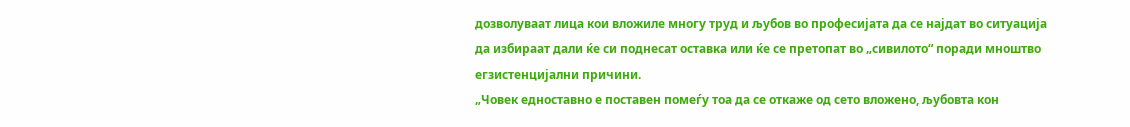дозволуваат лица кои вложиле многу труд и љубов во професијата да се најдат во ситуација да избираат дали ќе си поднесат оставка или ќе се претопат во „сивилото“ поради мноштво егзистенцијални причини.
„Човек едноставно е поставен помеѓу тоа да се откаже од сето вложено, љубовта кон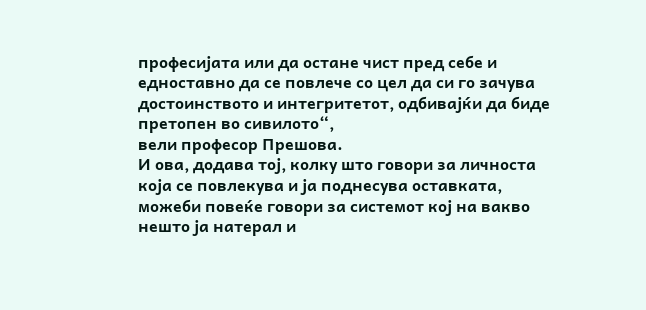професијата или да остане чист пред себе и едноставно да се повлече со цел да си го зачува достоинството и интегритетот, одбивајќи да биде претопен во сивилото“,
вели професор Прешова.
И ова, додава тој, колку што говори за личноста која се повлекува и ја поднесува оставката, можеби повеќе говори за системот кој на вакво нешто ја натерал и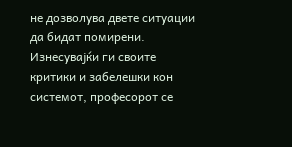не дозволува двете ситуации да бидат помирени.
Изнесувајќи ги своите критики и забелешки кон системот, професорот се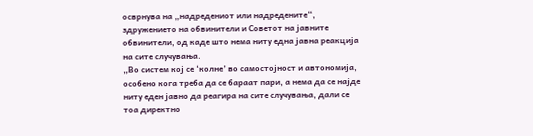осврнува на „надредениот или надредените“, здружението на обвинители и Советот на јавните обвинители, од каде што нема ниту една јавна реакција на сите случувања.
„Во систем кој се ‘колне’ во самостојност и автономија, особено кога треба да се бараат пари, а нема да се најде ниту еден јавно да реагира на сите случувања, дали се тоа директно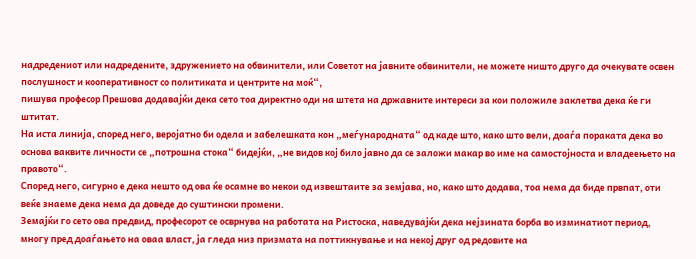надредениот или надредените, здружението на обвинители, или Советот на јавните обвинители, не можете ништо друго да очекувате освен послушност и кооперативност со политиката и центрите на моќ“,
пишува професор Прешова додавајќи дека сето тоа директно оди на штета на државните интереси за кои положиле заклетва дека ќе ги штитат.
На иста линија, според него, веројатно би одела и забелешката кон „меѓународната“ од каде што, како што вели, доаѓа пораката дека во основа ваквите личности се „потрошна стока“ бидејќи, „не видов кој било јавно да се заложи макар во име на самостојноста и владеењето на правото“.
Според него, сигурно е дека нешто од ова ќе осамне во некои од извештаите за земјава, но, како што додава, тоа нема да биде првпат, оти веќе знаеме дека нема да доведе до суштински промени.
Земајќи го сето ова предвид, професорот се осврнува на работата на Ристоска, наведувајќи дека нејзината борба во изминатиот период, многу пред доаѓањето на оваа власт, ја гледа низ призмата на поттикнување и на некој друг од редовите на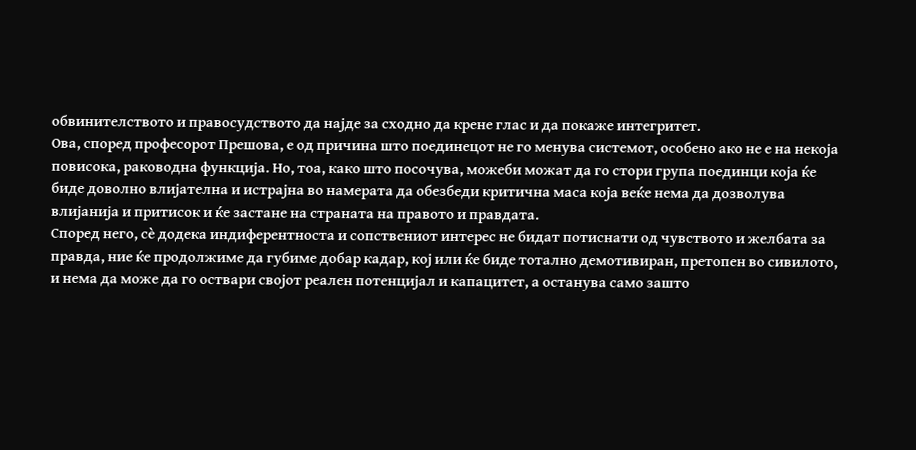обвинителството и правосудството да најде за сходно да крене глас и да покаже интегритет.
Ова, според професорот Прешова, е од причина што поединецот не го менува системот, особено ако не е на некоја повисока, раководна функција. Но, тоа, како што посочува, можеби можат да го стори група поединци која ќе биде доволно влијателна и истрајна во намерата да обезбеди критична маса која веќе нема да дозволува влијанија и притисок и ќе застане на страната на правото и правдата.
Според него, сè додека индиферентноста и сопствениот интерес не бидат потиснати од чувството и желбата за правда, ние ќе продолжиме да губиме добар кадар, кој или ќе биде тотално демотивиран, претопен во сивилото, и нема да може да го оствари својот реален потенцијал и капацитет, а останува само зашто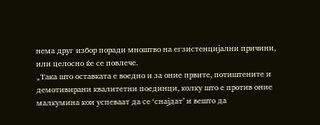нема друг избор поради мноштво на егзистенцијални причини, или целосно ќе се повлече.
„Така што оставката е воедно и за оние првите, потиштените и демотивирани квалитетни поединци, колку што е против оние малкумина кои успеваат да се ‘снајдат’ и вешто да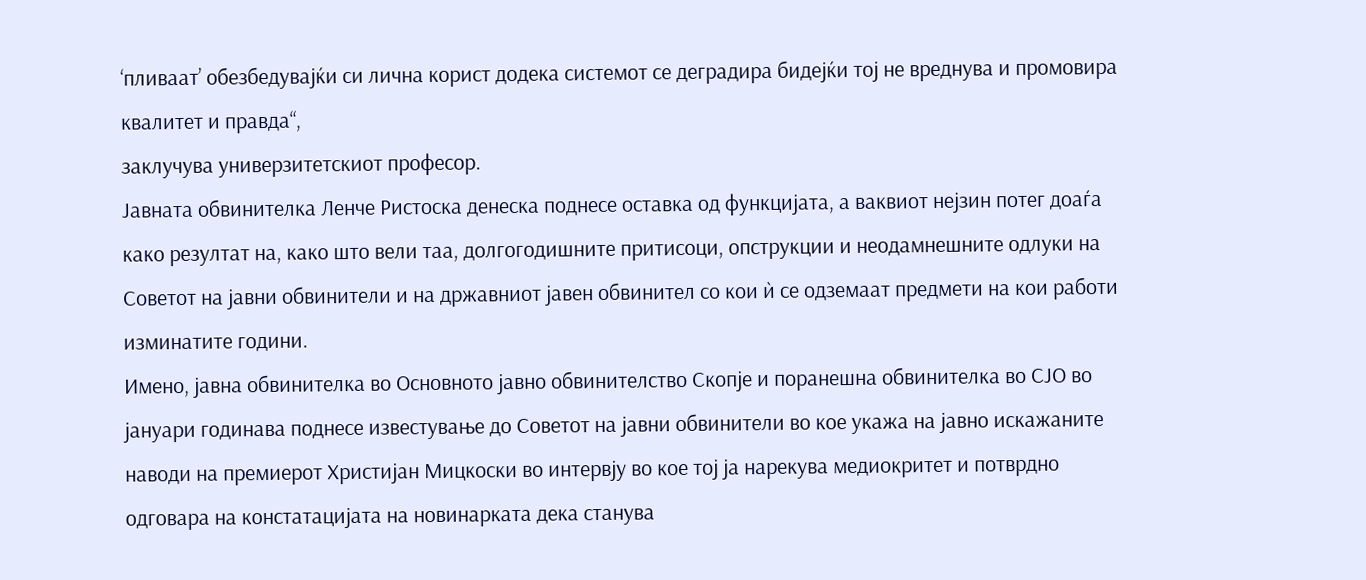‘пливаат’ обезбедувајќи си лична корист додека системот се деградира бидејќи тој не вреднува и промовира квалитет и правда“,
заклучува универзитетскиот професор.
Јавната обвинителка Ленче Ристоска денеска поднесе оставка од функцијата, а ваквиот нејзин потег доаѓа како резултат на, како што вели таа, долгогодишните притисоци, опструкции и неодамнешните одлуки на Советот на јавни обвинители и на државниот јавен обвинител со кои ѝ се одземаат предмети на кои работи изминатите години.
Имено, јавна обвинителка во Основното јавно обвинителство Скопје и поранешна обвинителка во СЈО во јануари годинава поднесе известување до Советот на јавни обвинители во кое укажа на јавно искажаните наводи на премиерот Христијан Мицкоски во интервју во кое тој ја нарекува медиокритет и потврдно одговара на констатацијата на новинарката дека станува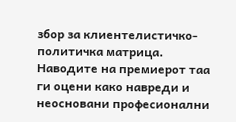збор за клиентелистичко-политичка матрица.
Наводите на премиерот таа ги оцени како навреди и неосновани професионални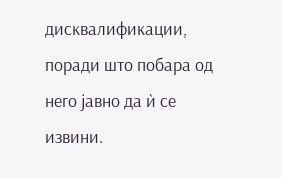дисквалификации, поради што побара од него јавно да ѝ се извини.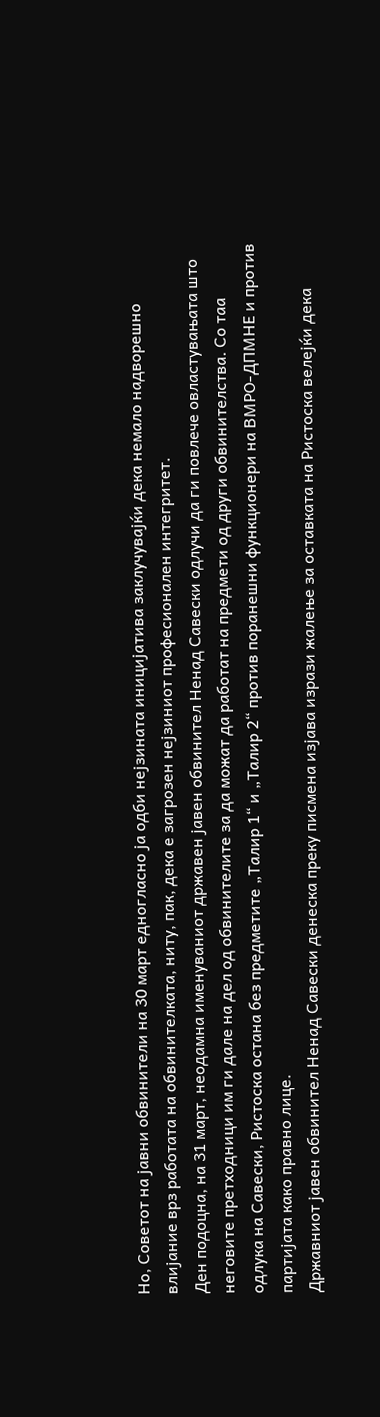Но, Советот на јавни обвинители на 30 март едногласно ја одби нејзината иницијатива заклучувајќи дека немало надворешно влијание врз работата на обвинителката, ниту, пак, дека е загрозен нејзиниот професионален интегритет.
Ден подоцна, на 31 март, неодамна именуваниот државен јавен обвинител Ненад Савески одлучи да ги повлече овластувањата што неговите претходници им ги дале на дел од обвинителите за да можат да работат на предмети од други обвинителства. Со таа одлука на Савески, Ристоска остана без предметите „Талир 1“ и „Талир 2“ против поранешни функционери на ВМРО-ДПМНЕ и против партијата како правно лице.
Државниот јавен обвинител Ненад Савески денеска преку писмена изјава изрази жалење за оставката на Ристоска велејќи дека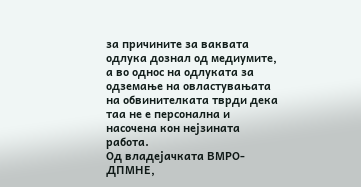за причините за ваквата одлука дознал од медиумите, а во однос на одлуката за одземање на овластувањата на обвинителката тврди дека таа не е персонална и насочена кон нејзината работа.
Од владејачката ВМРО-ДПМНЕ,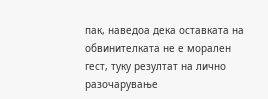пак, наведоа дека оставката на обвинителката не е морален гест, туку резултат на лично разочарување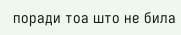поради тоа што не била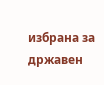избрана за државен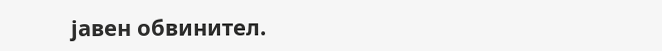јавен обвинител.